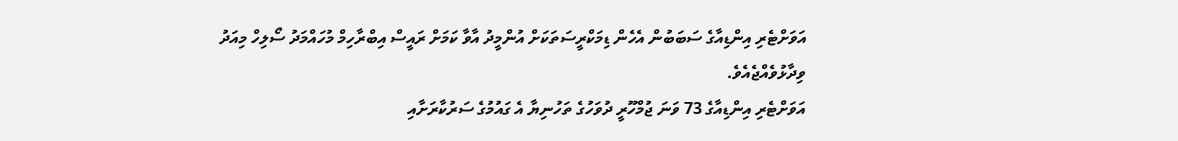އަވަށްޓެރި އިންޑިއާގެ ސަބަބުން އެހެން ޑިމަކްރީސަތަކަށް އުންމީދު އާވާ ކަމަށް ރައީސް އިބްރާހިމް މުހައްމަދު ސޯލިހް މިއަދު ވިދާޅުވެއްޖެއެވެ.
އަވަށްޓެރި އިންޑިއާގެ 73 ވަނަ ޖުމްހޫރީ ދުވަހުގެ ތަހުނިޔާ އެ ގައުމުގެ ސަރުކާރަށާއި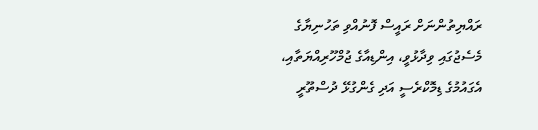ރައްޔިތުންނަށް ރައީސް ފޮނުއްވި ތަހުނިޔާގެ މެސެޖުގައި ވިދާޅުވީ، އިންޑިއާގެ ޖުމްހޫރިއްޔަތާއި، އެގައުމުގެ ޑިމޮކްރެސީ އަދި ގެންގުޅޭ ދުސްތޫރީ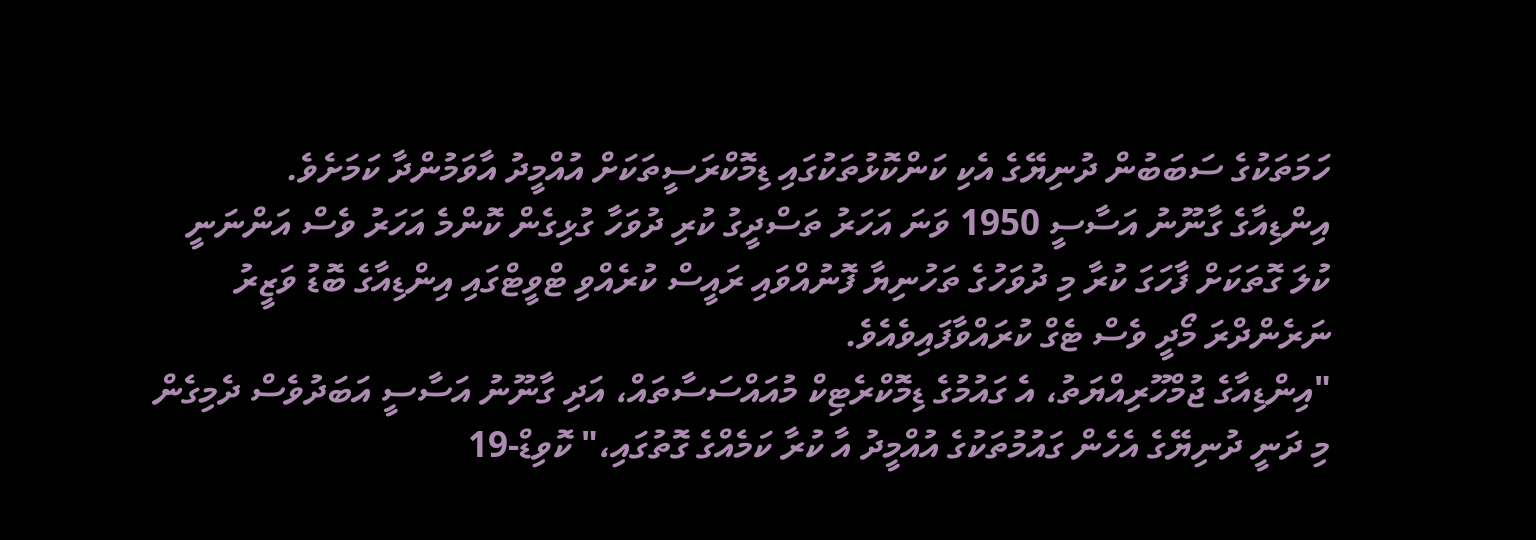ހަމަތަކުގެ ސަބަބުން ދުނިޔޭގެ އެކި ކަންކޮޅުތަކުގައި ޑިމޮކްރަސީތަކަށް އުއްމީދު އާވަމުންދާ ކަމަށެވެ.
އިންޑިއާގެ ގާނޫނު އަސާސީ 1950 ވަނަ އަހަރު ތަސްދީގު ކުރި ދުވަހާ ގުޅިގެން ކޮންމެ އަހަރު ވެސް އަންނަނީ ކުލަ ގޮތަކަށް ފާހަގަ ކުރާ މި ދުވަހުގެ ތަހުނިޔާ ފޮނުއްވައި ރައީސް ކުރެއްވި ޓްވީޓްގައި އިންޑިއާގެ ބޮޑު ވަޒީރު ނަރެންދްރަ މޯދީ ވެސް ޓެގް ކުރައްވާފައިވެއެވެ.
"އިންޑިއާގެ ޖުމްހޫރިއްޔަތު، އެ ގައުމުގެ ޑިމޮކްރެޓިކް މުއައްސަސާތައް، އަދި ގާނޫނު އަސާސީ އަބަދުވެސް ދެމިގެން މި ދަނީ ދުނިޔޭގެ އެހެން ގައުމުތަކުގެ އުއްމީދު އާ ކުރާ ކަމެއްގެ ގޮތުގައި،" ކޮވިޑް-19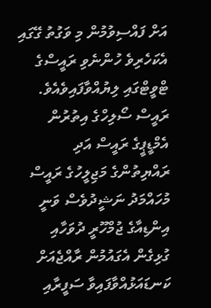އަށް ފައްސިވުމުން މި ވަގުތު ގޭގައި އެކަހެރިވެ ހުންނެވި ރައީސްގެ ޓްވީޓްގައި ލިޔުއްވާފައިވެއެވެ.
ރައީސް ސޯލިހްގެ އިތުރުން އެމްޑީޕީގެ ރައީސް އަދި ރައްޔިތުންގެ މަޖިލީހުގެ ރައީސް މުހައްމަދު ނަޝީދުވެސް ވަނީ އިންޑިއާގެ ޖުމްހޫރީ ދުވަހާއި ގުޅިގެން އެގައުމުން ރާއްޖެއަށް ކަނޑައަޅުއްވާފައިވާ ސަފީރާއި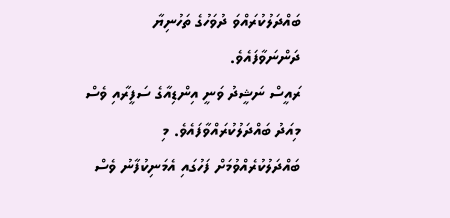ބައްދަލުކުރައްވަ ދުވަހުގެ ތަހުނިޔާ ދަންނަވާފައެވެ.
ރައީސް ނަޝީދު ވަނީ އިންޑިއާގެ ސަފީރާއި ވެސް މިއަދު ބައްދަލުކުރައްވާފައެވެ. މި ބައްދަލުކުރެއްވުމަށް ފަހުގައި އެމަނިކުފާނު ވެސް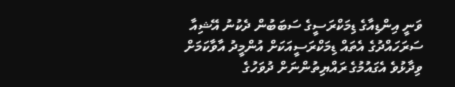ވަނީ އިންޑިއާގެ ޑިމަކްރަސީގެ ސަބަބުން ދެކުނު އޭޝިއާ ސަރަހައްދުގެ އެތައް ޑިމަކްރަސީއަކަށް އުންމީދު އާވާކަމަށް ވިދާޅުވެ އެގައުމުގެ ރައްޔިތުންނަށް ދުވަހުގެ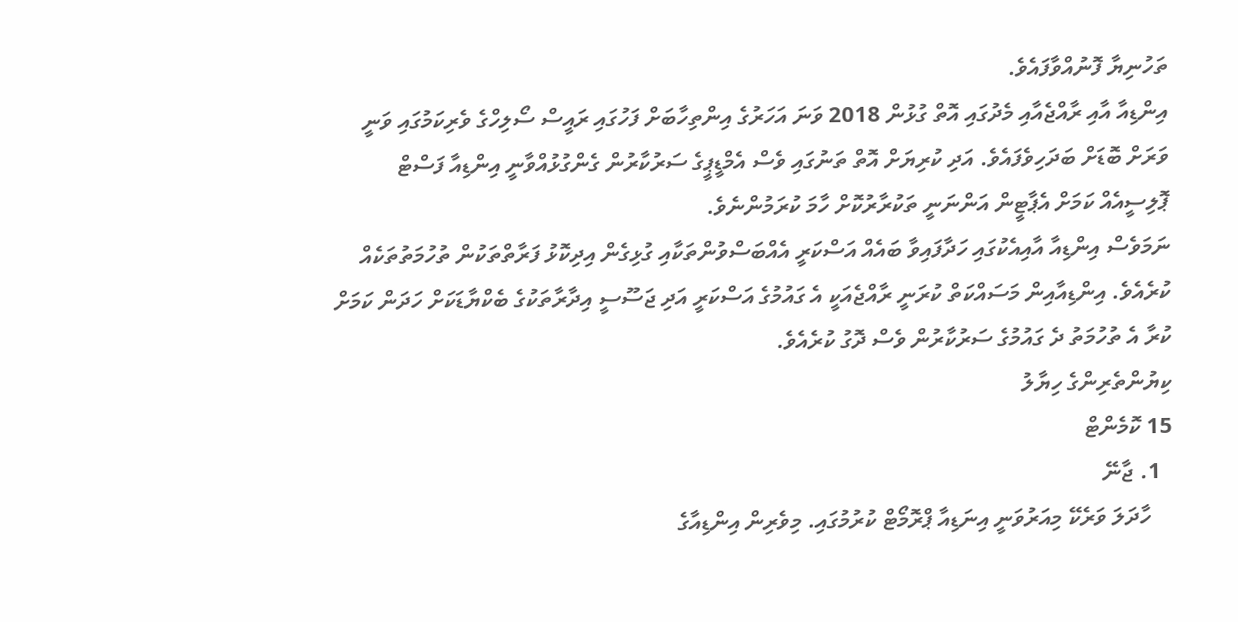ތަހުނިޔާ ފޮނުއްވާފައެވެ.
އިންޑިއާ އާއި ރާއްޖެއާއި މެދުގައި އޮތް ގުޅުން 2018 ވަނަ އަހަރުގެ އިންތިހާބަށް ފަހުގައި ރައީސް ސޯލިހްގެ ވެރިކަމުގައި ވަނީ ވަރަށް ބޮޑަށް ބަދަހިވެފައެވެ. އަދި ކުރިޔަށް އޮތް ތަނުގައި ވެސް އެމްޑީޕީގެ ސަރުކާރުން ގެންގުޅުއްވާނީ އިންޑިއާ ފަސްޓް ޕޮލިސީއެއް ކަމަށް އެޕާޓީން އަންނަނީ ތަކުރާރުކޮށް ހާމަ ކުރަމުންނެވެ.
ނަމަވެސް އިންޑިއާ އާއިއެކުގައި ހަދާފައިވާ ބައެއް އަސްކަރީ އެއްބަސްވުންތަކާއި ގުޅިގެން އިދިކޮޅު ފަރާތްތަކުން ތުހުމަތުތަކެއް ކުރެއެވެ. އިންޑިއާއިން މަސައްކަތް ކުރަނީ ރާއްޖެއަކީ އެ ގައުމުގެ އަސްކަރީ އަދި ޖަސޫސީ އިދާރާތަކުގެ ބެކްޔާޑަކަށް ހަދަން ކަމަށް ކުރާ އެ ތުހުމަތު ދެ ގައުމުގެ ސަރުކާރުން ވެސް ދޮގު ކުރެއެވެ.
ކިޔުންތެރިންގެ ހިޔާލު
15 ކޮމެންޓް
  1. ޖާނޭ
    ހާދަލަ ވަރެކޭ މިއަރުވަނީ އިނަޑިއާ ޕްރޮމޯޓް ކުރުމުގައި. މިވެރިން އިންޑިއާގެ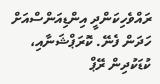ރައްވެހިކަންދީ އިންޑިއަންސްއަށް ހަދަން ފެނޭ. ކޮރަޕްޝަނާއި، ކުޑަކުދިން ރޭޕް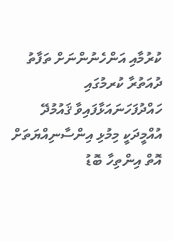ކުރުމާއި އަންހެނުންނަށް ތަފާތު ދުއަތުރާ ކުރމުގައި ހައްދުފަހަނައަޅާފައިވާ ޤައުމުދޭ އުއްމީދަކީ މިމުޅި އިންސާނިއްޔަތަށް އޮތް އިންތިހާ ބޮޑު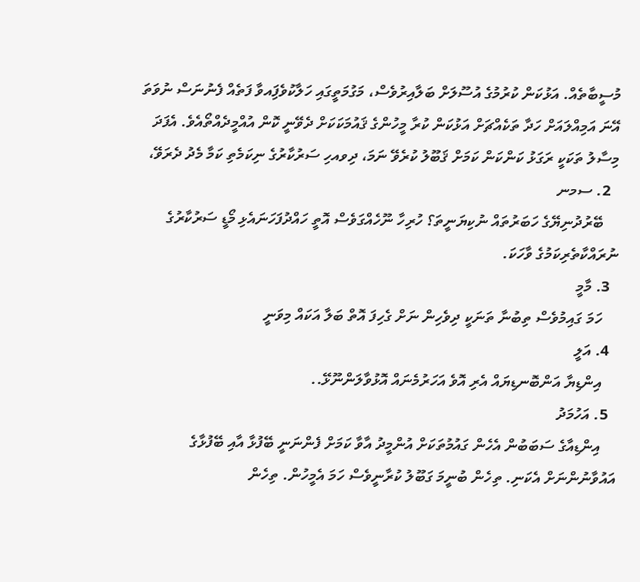މުސީބާތެއް. އަޅުކަން ކުރުމުގެ އުސޫލަށް ބަލާއިރުވެސް، މަގުމަތީގައި ހަލާކުވެފަިއވާ ފަތެއް ފެނުނަސް ނުވަތަ އޭނަ އަމިއްލައަށް ހަދާ ތަކެއްޗަށް އަޅުކަން ކުރާ މީހުންގެ ޤައުމަކަކަށް ދެވޭނީ ކޮން އުއްމީދެއްތޯއެވެ. އެފަދަ މިސާލު ތަކަކީ ރަގަޅު ކަންކަން ކަމަށް ޤަބޫލު ކުރެވޭ ނަމަ، ދިވއހި ސަރުކާރުގެ ނިކަމެތި ކަމާ މެދު ދެރަވޭ،
  2. ސމނ
    ބޭރުދުނިޔޭގެ ހަބަރުތައް ނުކިޔަނީތަ؟ ހުރިހާ ނޫހެއްގަވެސް އޮތީ ހައްދުފަހަނައެޅި މޯޑީ ސަރުކާރުގެ ނުރައްކާތެރިކަމުގެ ވާހަކަ.
  3. މާމީ
    ހަމަ ގައިމުވެސް ތިބުނާ ތަނަކީ ދިވެހިން ނަށް ގެހިފަ އޮތް ބަލާ އަކައް މިވަނީ
  4. އަލީ
    އިންޑިޔާ އަންބޮނޑިޔައް އެރި އޮވެ އަހަރުމެނައް އޮޅުވާލަންނޫޅޭ..
  5. އަހުމަދު
    އިންޑިއާގެ ސަބަބުން އެހެން ގައުމުތަކަށް އުންމީދު އާވާ ކަމަށް ފެންނަނީ ބޭފުޅާ އާއި ބޭފުޅާގެ އައުވާނުންނަށް އެކަނި. ތިހެން ބުނީމަ ގަބޫލު ކުރާނީވެސް ހަމަ އެމީހުން. ތިހެން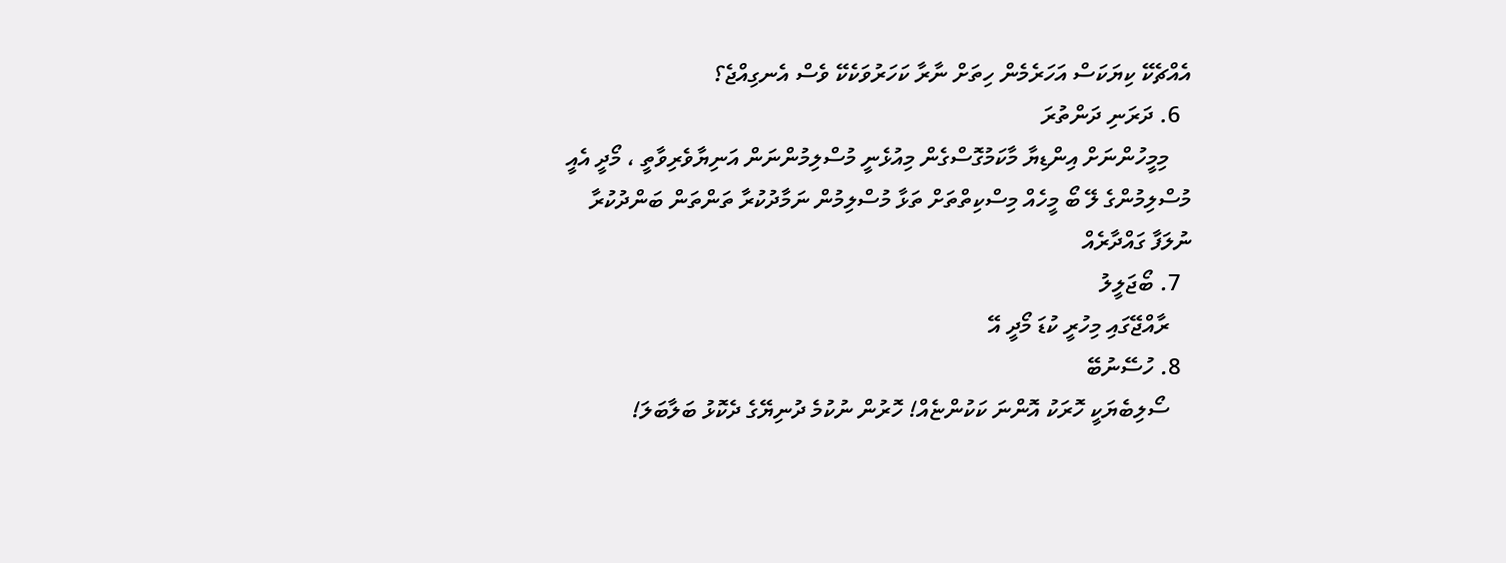އެއްޗެކޭ ކިޔަކަސް އަހަރެމެން ހިތަށް ނާރާ ކަހަރުވަކެކޭ ވެސް އެނގިއްޖެ؟
  6. ދަރަނި ދަންތުރަ
    މިމީހުންނަށް އިންޑިޔާ މާކަމުގޮސްގެން މިއުޅެނީ މުސްލިމުންނަން އަނިޔާވެރިވާތީ ، މޯދީ އެއީ މުސްލިމުންގެ ލޭ ބޯ މީހެއް މިސްކިތްތަށް ތަޅާ މުސްލިމުން ނަމާދުކުރާ ތަންތަން ބަންދުކުރާ ނުލަފާ ގައްދާރެއް
  7. ބޯޖަލީލު
    ރާއްޖޭގައި މިހުރީ ކުޑަ މޯދީ އޭ
  8. ހުސޭނުބޭ
    ސޯލިބެޔަކީ ހޮރަކު އޮންނަ ކަކުންޏެއް! ހޮރުން ނުކުމެ ދުނިޔޭގެ ދެކޮޅު ބަލާބަލަ!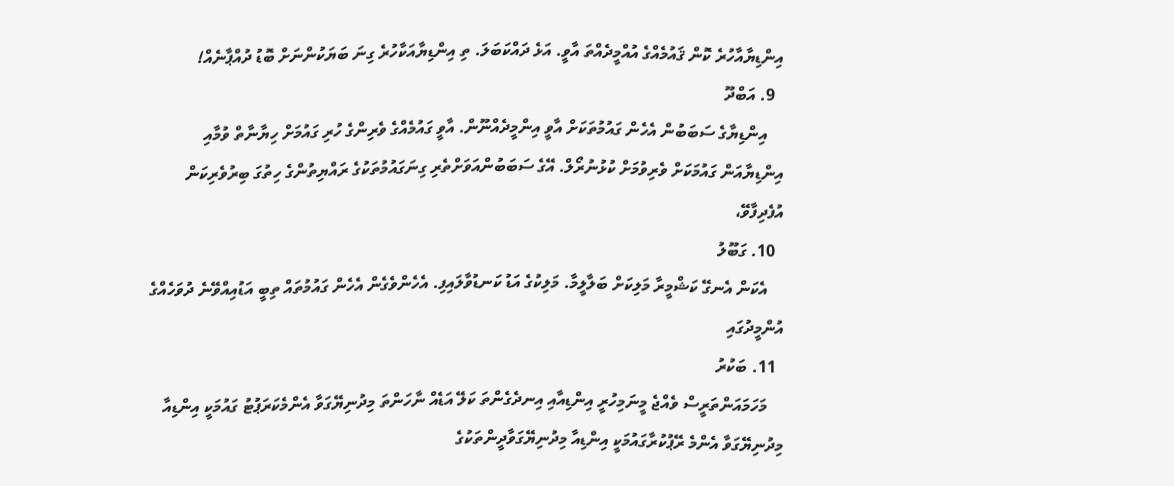އިންޑިޔާއާހުރެ ކޮން ޤައުމެއްގެ އުއްމީދެއްތަ އާވީ. އަޅެ ދައްކަބަލަ. ތި އިންޑިޔާއަކާހުރެ ގިނަ ބަޔަކުންނަށް ބޮޑު ދުއްޕާނެއް!
  9. އަބްދޫ
    އިންޑިޔާގެ ސަބަބުން އެހެން ގައުމުތަކަށް އާވީ އިންމީދެއްނޫން. އާވީ ގައުމެއްގެ ވެރިންގެ ހުރި ގައުމަށް ހިޔާނާތް ވުމާއި އިންޑިޔާއަން ގައުމަކަށް ވެރިވުމަށް ކުޅުނުރޯލް. އޭގެ ސަބަބުންއަވަށްތެރި ގިނަގައުމުތަކުގެ ރައްޔިތުންގެ ހިތުގަ ބިރުވެރިކަން އުފެދިފާވޭ،
  10. ގަބޫލު
    އެކަން އެނގޭ ކަޝްމީރާ މަލިކަށް ބަލާލީމާ. މަލިކުގެ އަޑު ކަނޑުވާލައިފި. އެހެންވެގެން އެހެން ގައުމުތައް ތިބީ އަޑުއިއްވޭނެ ދުވަހެއްގެ އުންމީދުގައި
  11. ބަކުރު
    މަހަމައަންތަރީސް ވެއްޖެ މީނަމިހުރީ އިންޑިއާއި އިނދެގެންތަ ކަލޭ އަޑެއް ނާހަންތަ މިދުނިޔޭގަވާ އެންމެކަރަޕުޓު ގައުމަކީ އިންޑިއާ މިދުނިޔޭގަވާ އެންމެ ރޭޕުކުރާގައުމަކީ އިންޑިއާ މިދުނިޔޭގަވާދީންތަކުގެ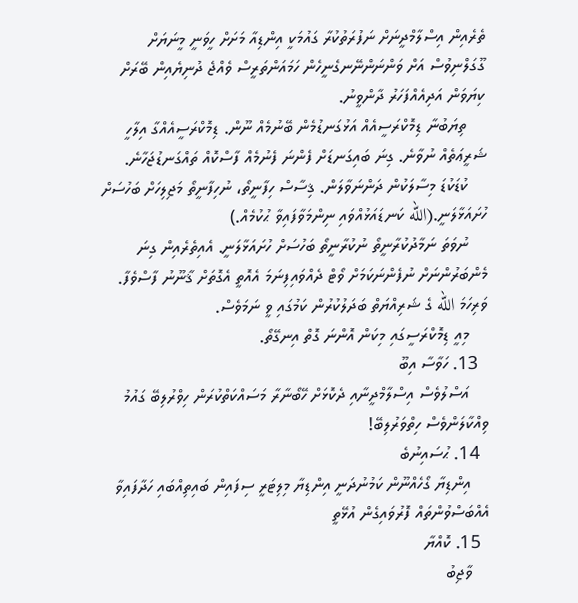ތެރެއިން އިސްލާމްދީނަށް ނަފުރަތުކުރާ ގައުމަކީ އިންޑިއާ މަށަށް ހީވަނީ މީނަޔަށް ގޫގަލްނިވުސް އަށް ވަންނަންނޭނގެނީހެން ހަމައަންތަރީސް ވެއްޖެ ދުނިޔެއިން ބޭރަށް ކިޔަވަން އަދިއެއްފަހަރު ދާންވީނު.
    ތިޔަބުނާ ޑިމޮކްރަސީއެއް އަޅުގަނޑުމެން ބޭނުމެއް ނޫން. ޑިމޮކްރަސީއެއްގާ އިލާހީ ޝަރީޢަތެއް ނުވާނެ. ގިނަ ބައިގަނޑަށް ފެންނަ ފެނުމެއް ފާސްކޮއް ތައްގަނޑުޖަހާނެ.
    ކުޑަކުޑަ މިސާލަކުން ދަންނަވާލަން. ޤިސާސް ހިފާނީތޯ، ނުހިފާނީތޯ މަޖިލިހަށް ބަހުސަށް ހުށައަޅާލަނީ.(الله ކަނޑައަޅުއްވައި ނިންމަވާފައިވާ ޙުކުމެއް.)
    ނުވަތަ ނަމާދުކުރާނީތޯ ނުކުރާނީތޯ ބަހުސަށް ހުށައަޅާލަނީ. އެއިތެރެއިން ގިނަ މެންބަރުންނަށް ނުފެންނަކަމަށް ވޯޓް ދެއްވައިފިނަމަ އެއޮތީ އެގޮތަށް ޤާނޫނު ފާސްވެފާ. ވަރިހަމަ الله ގެ ޝަރިއްޔަތް ބަދަލުކުރުން ކަމުގައި ވީ ނަމަވެސް.
    މިއީ ޑިމޮކްރަސީގައި މިކަން އޮންނަ ގޮތް އިނގޭތޯ.
  13. ހަވާސާ އިބޫ
    އަސްލުވެސް އިސްލާމްދީނާއި ދެކޮޅަށް ހޭބޯނާރާ މަސައްކަތްކުރަން ހިވްރުލިބޭ ގައުމު ވިއްކާލަންވެސް ހިތްވަރުލިބޭ!
  14. ޙުސައިނުބެ
    އިންޑިޔާ ގޯހެއްނޫން ކަމުނުދަނީ އިންޑިޔާ މިލިޓަރީ ސިފައިން ބައިތިއްބައި ހަދާފައިވާ އެއްބަސްވުންތައް ފޮރުވައިގެން އުޅޭތީ
  15. ކޮއްޔާ
    ވާޖިބު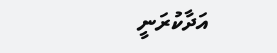އަދާކުރަނީ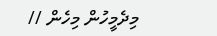މިދެމީހުން މިހެން //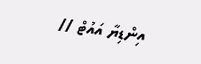އިންޑިޔާ އައުޓް //